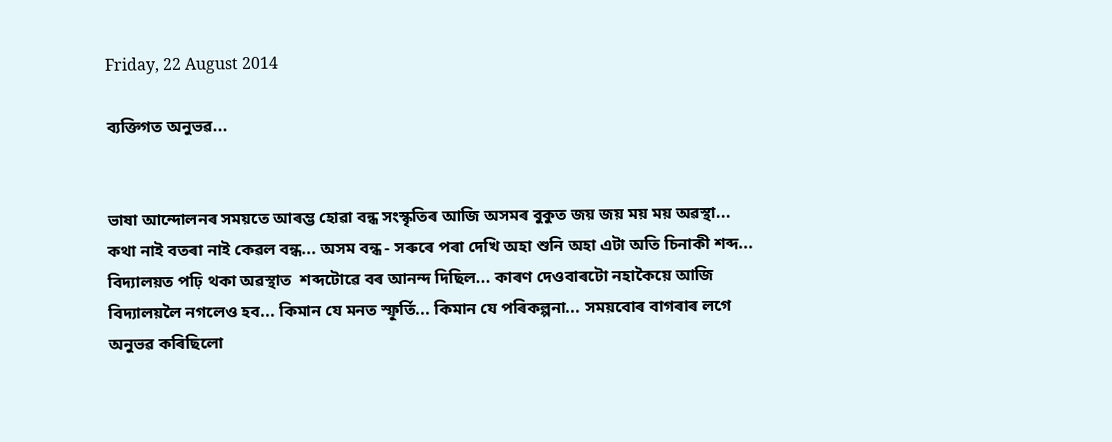Friday, 22 August 2014

ব্যক্তিগত অনুভৱ...


ভাষা আন্দোলনৰ সময়তে আৰম্ভ হোৱা বন্ধ সংস্কৃতিৰ আজি অসমৰ বুকুত জয় জয় ময় ময় অৱস্থা... কথা নাই বতৰা নাই কেৱল বন্ধ... অসম বন্ধ - সৰুৰে পৰা দেখি অহা শুনি অহা এটা অতি চিনাকী শব্দ... বিদ্যালয়ত পঢ়ি থকা অৱস্থাত  শব্দটোৱে বৰ আনন্দ দিছিল... কাৰণ দেওবাৰটো নহাকৈয়ে আজি বিদ্যালয়লৈ নগলেও হব... কিমান যে মনত স্ফূৰ্তি... কিমান যে পৰিকল্পনা... সময়বোৰ বাগৰাৰ লগে অনুভৱ কৰিছিলো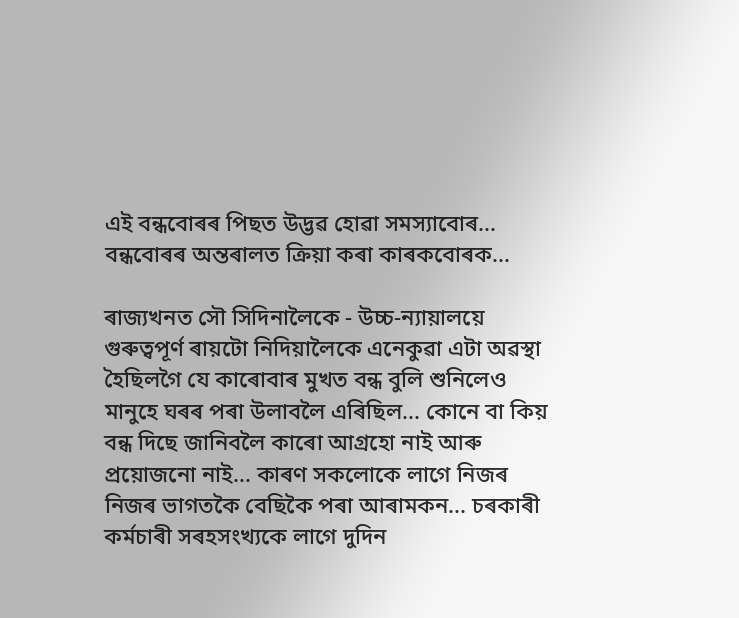এই বন্ধবোৰৰ পিছত উদ্ভৱ হোৱা সমস্যাবোৰ... বন্ধবোৰৰ অন্তৰালত ক্ৰিয়া কৰা কাৰকবোৰক...

ৰাজ্যখনত সৌ সিদিনালৈকে - উচ্চ-ন্যায়ালয়ে গুৰুত্বপূৰ্ণ ৰায়টো নিদিয়ালৈকে এনেকুৱা এটা অৱস্থা হৈছিলগৈ যে কাৰোবাৰ মুখত বন্ধ বুলি শুনিলেও মানুহে ঘৰৰ পৰা উলাবলৈ এৰিছিল... কোনে বা কিয় বন্ধ দিছে জানিবলৈ কাৰো আগ্ৰহো নাই আৰু প্ৰয়োজনো নাই... কাৰণ সকলোকে লাগে নিজৰ নিজৰ ভাগতকৈ বেছিকৈ পৰা আৰামকন... চৰকাৰী কৰ্মচাৰী সৰহসংখ্যকে লাগে দুদিন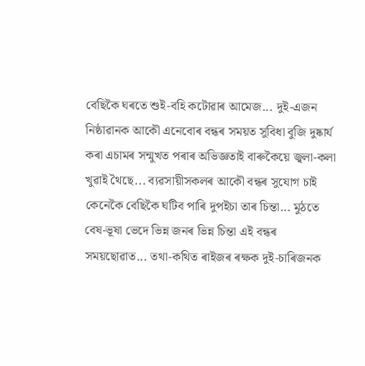বেছিকৈ ঘৰতে শুই-বহি কটোৱাৰ আমেজ... দুই-এজন নিষ্ঠাৱানক আকৌ এনেবোৰ বন্ধৰ সময়ত সুবিধা বুজি দুষ্কাৰ্য কৰা এচামৰ সন্মুখত পৰাৰ অভিজ্ঞতাই বাৰুকৈয়ে জ্বলা-কলা খুৱাই থৈছে... ব্যৱসায়ীসকলৰ আকৌ বন্ধৰ সুযোগ চাই কেনেকৈ বেছিকৈ ঘটিব পাৰি দুপইচা তাৰ চিন্তা... মুঠতে বেষ-ভূষা ভেদে ভিন্ন জনৰ ভিন্ন চিন্তা এই বন্ধৰ সময়ছোৱাত... তথা-কথিত ৰাইজৰ ৰক্ষক দুই-চাৰিজনক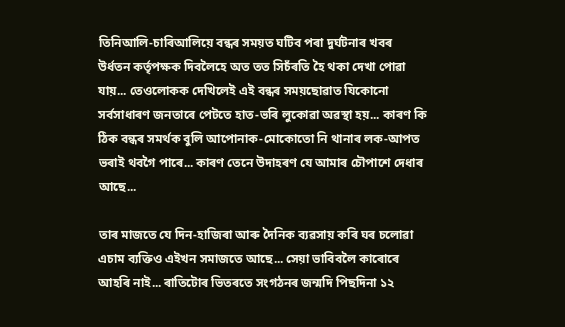তিনিআলি-চাৰিআলিয়ে বন্ধৰ সময়ত ঘটিব পৰা দুৰ্ঘটনাৰ খবৰ উৰ্ধতন কৰ্তৃপক্ষক দিবলৈহে অত তত সিচঁৰতি হৈ থকা দেখা পোৱা যায়... তেওলোকক দেখিলেই এই বন্ধৰ সময়ছোৱাত যিকোনো সৰ্বসাধাৰণ জনতাৰে পেটতে হাত-ভৰি লুকোৱা অৱস্থা হয়... কাৰণ কি ঠিক বন্ধৰ সমৰ্থক বুলি আপোনাক-মোকোতো নি থানাৰ লক-আপত ভৰাই থবগৈ পাৰে... কাৰণ তেনে উদাহৰণ যে আমাৰ চৌপাশে দেধাৰ আছে...

তাৰ মাজতে যে দিন-হাজিৰা আৰু দৈনিক ব্যৱসায় কৰি ঘৰ চলোৱা এচাম ব্যক্তিও এইখন সমাজতে আছে... সেয়া ভাবিবলৈ কাৰোৰে আহৰি নাই... ৰাতিটোৰ ভিতৰতে সংগঠনৰ জন্মদি পিছদিনা ১২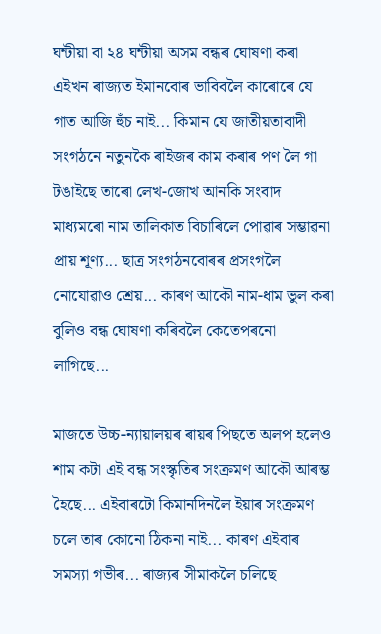ঘন্টীয়া বা ২৪ ঘন্টীয়া অসম বন্ধৰ ঘোষণা কৰা এইখন ৰাজ্যত ইমানবোৰ ভাবিবলৈ কাৰোৰে যে গাত আজি হুঁচ নাই... কিমান যে জাতীয়তাবাদী সংগঠনে নতুনকৈ ৰাইজৰ কাম কৰাৰ পণ লৈ গা টঙাইছে তাৰো লেখ-জোখ আনকি সংবাদ মাধ্যমৰো নাম তালিকাত বিচাৰিলে পোৱাৰ সম্ভাৱনা প্ৰায় শূণ্য... ছাত্ৰ সংগঠনবোৰৰ প্ৰসংগলৈ নোযোৱাও শ্ৰেয়... কাৰণ আকৌ নাম-ধাম ভুল কৰা বুলিও বন্ধ ঘোষণা কৰিবলৈ কেতেপৰনো লাগিছে...

মাজতে উচ্চ-ন্যায়ালয়ৰ ৰায়ৰ পিছতে অলপ হলেও শাম কটা এই বন্ধ সংস্কৃতিৰ সংক্ৰমণ আকৌ আৰম্ভ হৈছে... এইবাৰটো কিমানদিনলৈ ইয়াৰ সংক্ৰমণ চলে তাৰ কোনো ঠিকনা নাই... কাৰণ এইবাৰ সমস্যা গভীৰ... ৰাজ্যৰ সীমাকলৈ চলিছে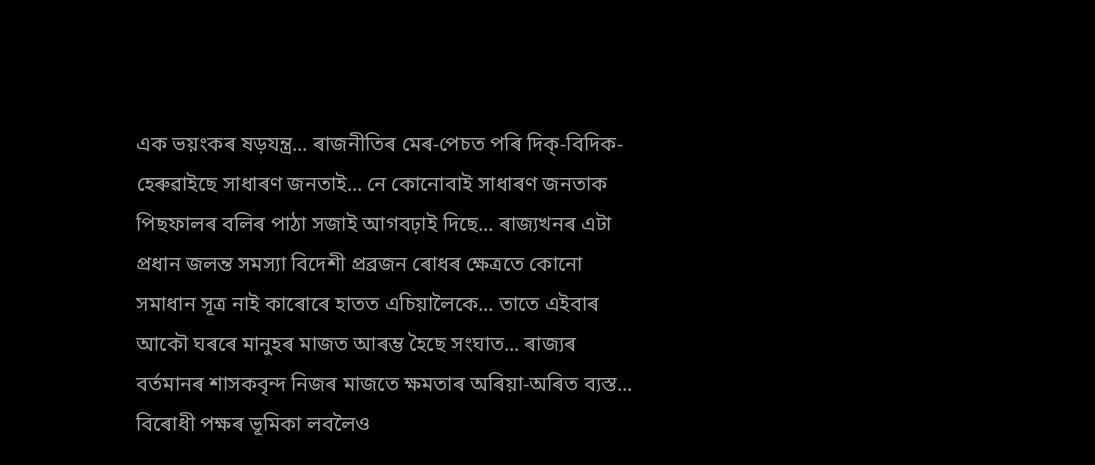এক ভয়ংকৰ ষড়যন্ত্ৰ... ৰাজনীতিৰ মেৰ-পেচত পৰি দিক্-বিদিক- হেৰুৱাইছে সাধাৰণ জনতাই... নে কোনোবাই সাধাৰণ জনতাক পিছফালৰ বলিৰ পাঠা সজাই আগবঢ়াই দিছে... ৰাজ্যখনৰ এটা প্ৰধান জলন্ত সমস্যা বিদেশী প্ৰব্ৰজন ৰোধৰ ক্ষেত্ৰতে কোনো সমাধান সূত্ৰ নাই কাৰোৰে হাতত এচিয়ালৈকে... তাতে এইবাৰ আকৌ ঘৰৰে মানুহৰ মাজত আৰম্ভ হৈছে সংঘাত... ৰাজ্যৰ বৰ্তমানৰ শাসকবৃন্দ নিজৰ মাজতে ক্ষমতাৰ অৰিয়া-অৰিত ব্যস্ত... বিৰোধী পক্ষৰ ভূমিকা লবলৈও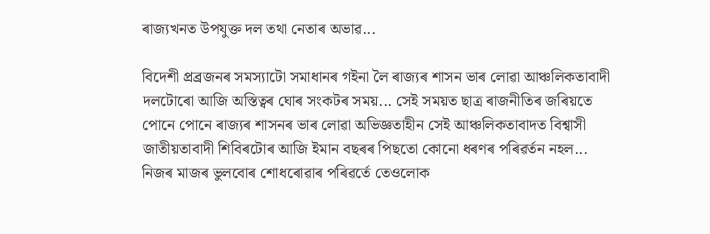ৰাজ্যখনত উপযুক্ত দল তথা নেতাৰ অভাৱ...

বিদেশী প্ৰব্ৰজনৰ সমস্যাটো সমাধানৰ গইনা লৈ ৰাজ্যৰ শাসন ভাৰ লোৱা আঞ্চলিকতাবাদী দলটোৰো আজি অস্তিত্বৰ ঘোৰ সংকটৰ সময়... সেই সময়ত ছাত্ৰ ৰাজনীতিৰ জৰিয়তে পোনে পোনে ৰাজ্যৰ শাসনৰ ভাৰ লোৱা অভিজ্ঞতাহীন সেই আঞ্চলিকতাবাদত বিশ্বাসী জাতীয়তাবাদী শিবিৰটোৰ আজি ইমান বছৰৰ পিছতো কোনো ধৰণৰ পৰিৱৰ্তন নহল... নিজৰ মাজৰ ভুলবোৰ শোধৰোৱাৰ পৰিৱৰ্তে তেওলোক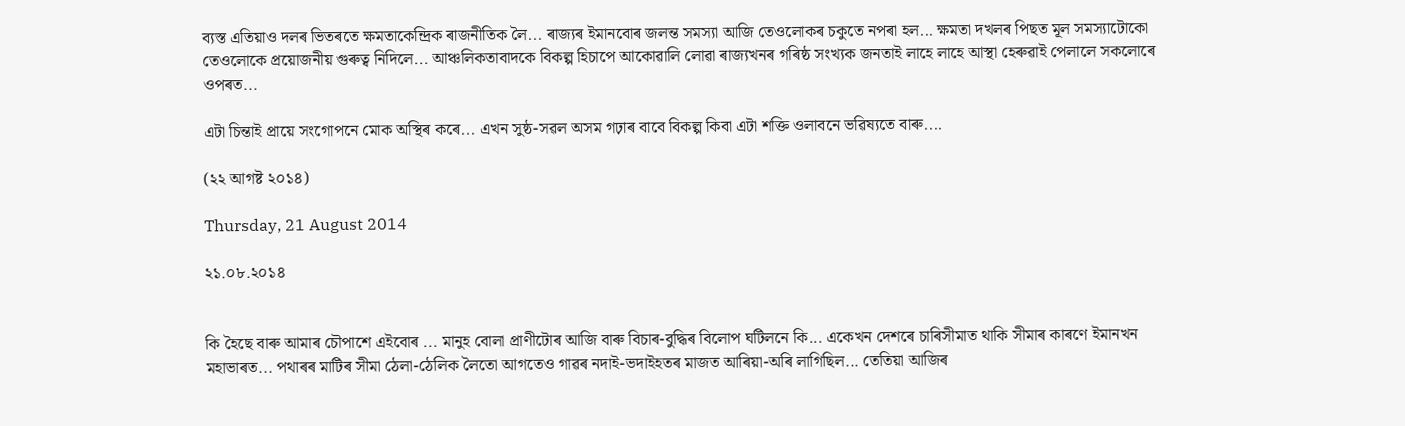ব্যস্ত এতিয়াও দলৰ ভিতৰতে ক্ষমতাকেন্দ্ৰিক ৰাজনীতিক লৈ... ৰাজ্যৰ ইমানবোৰ জলন্ত সমস্যা আজি তেওলোকৰ চকুতে নপৰা হল... ক্ষমতা দখলৰ পিছত মূল সমস্যাটোকো তেওলোকে প্ৰয়োজনীয় গুৰুত্ব নিদিলে... আঞ্চলিকতাবাদকে বিকল্প হিচাপে আকোৱালি লোৱা ৰাজ্যখনৰ গৰিষ্ঠ সংখ্যক জনতাই লাহে লাহে আস্থা হেৰুৱাই পেলালে সকলোৰে ওপৰত...

এটা চিন্তাই প্ৰায়ে সংগোপনে মোক অস্থিৰ কৰে... এখন সুষ্ঠ-সৱল অসম গঢ়াৰ বাবে বিকল্প কিবা এটা শক্তি ওলাবনে ভৱিষ্যতে বাৰু....

(২২ আগষ্ট ২০১৪)

Thursday, 21 August 2014

২১.০৮.২০১৪


কি হৈছে বাৰু আমাৰ চৌপাশে এইবোৰ ... মানুহ বোলা প্ৰাণীটোৰ আজি বাৰু বিচাৰ-বুদ্ধিৰ বিলোপ ঘটিলনে কি... একেখন দেশৰে চাৰিসীমাত থাকি সীমাৰ কাৰণে ইমানখন মহাভাৰত... পথাৰৰ মাটিৰ সীমা ঠেলা-ঠেলিক লৈতো আগতেও গাৱৰ নদাই-ভদাইহতৰ মাজত আৰিয়া-অৰি লাগিছিল... তেতিয়া আজিৰ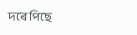দৰে পিছে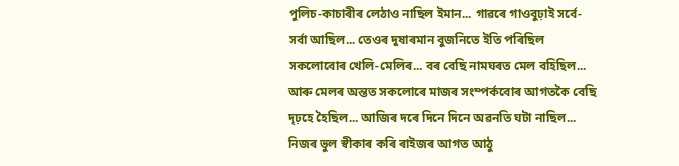পুলিচ-কাচাৰীৰ লেঠাও নাছিল ইমান... গাৱৰে গাওবুঢ়াই সৰ্বে-সৰ্বা আছিল... তেওৰ দুষাৰমান বুজনিতে ইতি পৰিছিল সকলোবোৰ খেলি-মেলিৰ... বৰ বেছি নামঘৰত মেল বহিছিল... আৰু মেলৰ অন্তত সকলোৰে মাজৰ সংম্পৰ্কবোৰ আগতকৈ বেছি দৃঢ়হে হৈছিল... আজিৰ দৰে দিনে দিনে অৱনতি ঘটা নাছিল... নিজৰ ভুল স্বীকাৰ কৰি ৰাইজৰ আগত আঠু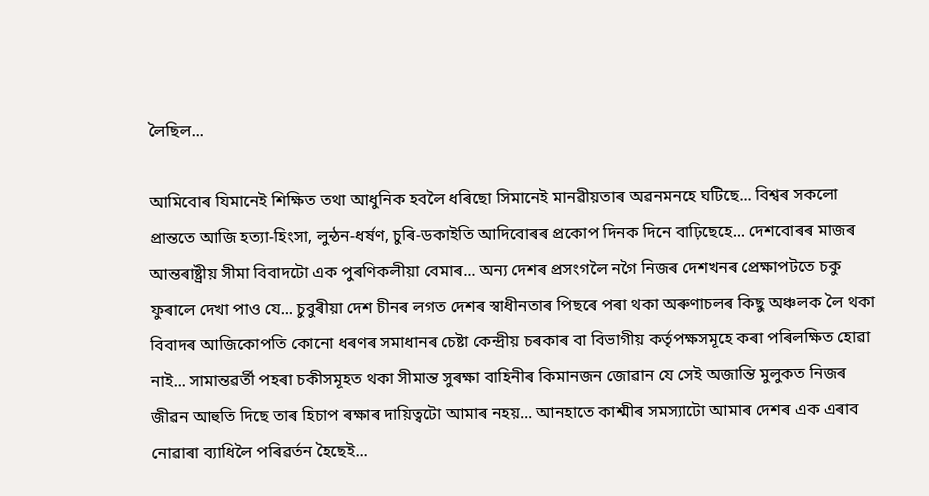লৈছিল...

আমিবোৰ যিমানেই শিক্ষিত তথা আধুনিক হবলৈ ধৰিছো সিমানেই মানৱীয়তাৰ অৱনমনহে ঘটিছে... বিশ্বৰ সকলো প্ৰান্ততে আজি হত্যা-হিংসা, লুন্ঠন-ধৰ্ষণ, চুৰি-ডকাইতি আদিবোৰৰ প্ৰকোপ দিনক দিনে বাঢ়িছেহে... দেশবোৰৰ মাজৰ আন্তৰাষ্ট্ৰীয় সীমা বিবাদটো এক পুৰণিকলীয়া বেমাৰ... অন্য দেশৰ প্ৰসংগলৈ নগৈ নিজৰ দেশখনৰ প্ৰেক্ষাপটতে চকু ফুৰালে দেখা পাও যে... চুবুৰীয়া দেশ চীনৰ লগত দেশৰ স্বাধীনতাৰ পিছৰে পৰা থকা অৰুণাচলৰ কিছু অঞ্চলক লৈ থকা বিবাদৰ আজিকোপতি কোনো ধৰণৰ সমাধানৰ চেষ্টা কেন্দ্ৰীয় চৰকাৰ বা বিভাগীয় কৰ্তৃপক্ষসমূহে কৰা পৰিলক্ষিত হোৱা নাই... সামান্তৱৰ্তী পহৰা চকীসমূহত থকা সীমান্ত সুৰক্ষা বাহিনীৰ কিমানজন জোৱান যে সেই অজান্তি মুলুকত নিজৰ জীৱন আহুতি দিছে তাৰ হিচাপ ৰক্ষাৰ দায়িত্বটো আমাৰ নহয়... আনহাতে কাশ্মীৰ সমস্যাটো আমাৰ দেশৰ এক এৰাব নোৱাৰা ব্যাধিলৈ পৰিৱৰ্তন হৈছেই...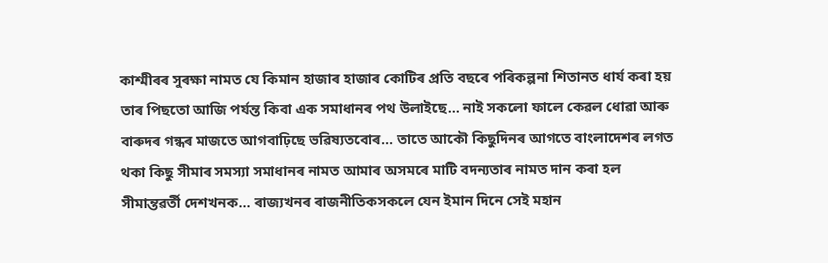কাশ্মীৰৰ সুৰক্ষা নামত যে কিমান হাজাৰ হাজাৰ কোটিৰ প্ৰতি বছৰে পৰিকল্পনা শিতানত ধাৰ্য কৰা হয় তাৰ পিছতো আজি পৰ্যন্ত কিবা এক সমাধানৰ পথ উলাইছে... নাই সকলো ফালে কেৱল ধোৱা আৰু বাৰুদৰ গন্ধৰ মাজতে আগবাঢ়িছে ভৱিষ্যতবোৰ... তাতে আকৌ কিছুদিনৰ আগতে বাংলাদেশৰ লগত থকা কিছু সীমাৰ সমস্যা সমাধানৰ নামত আমাৰ অসমৰে মাটি বদন্যতাৰ নামত দান কৰা হল সীমান্তৱৰ্তী দেশখনক... ৰাজ্যখনৰ ৰাজনীতিকসকলে যেন ইমান দিনে সেই মহান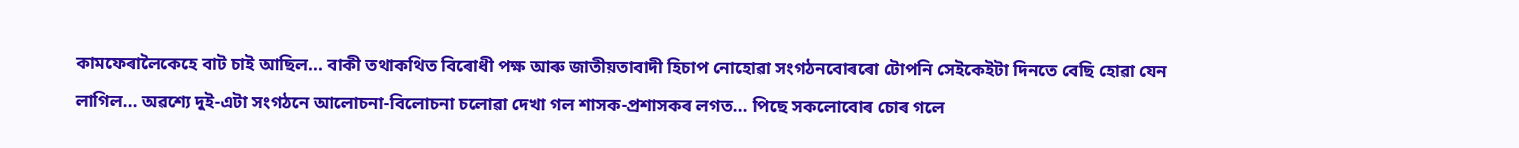কামফেৰালৈকেহে বাট চাই আছিল... বাকী তথাকথিত বিৰোধী পক্ষ আৰু জাতীয়তাবাদী হিচাপ নোহোৱা সংগঠনবোৰৰো টোপনি সেইকেইটা দিনতে বেছি হোৱা যেন লাগিল... অৱশ্যে দুই-এটা সংগঠনে আলোচনা-বিলোচনা চলোৱা দেখা গল শাসক-প্ৰশাসকৰ লগত... পিছে সকলোবোৰ চোৰ গলে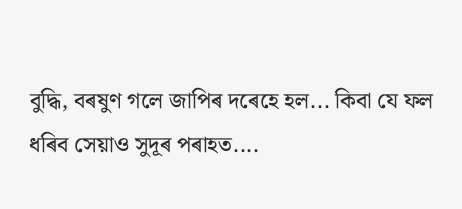বুদ্ধি, বৰষুণ গলে জাপিৰ দৰেহে হল... কিবা যে ফল ধৰিব সেয়াও সুদূৰ পৰাহত....